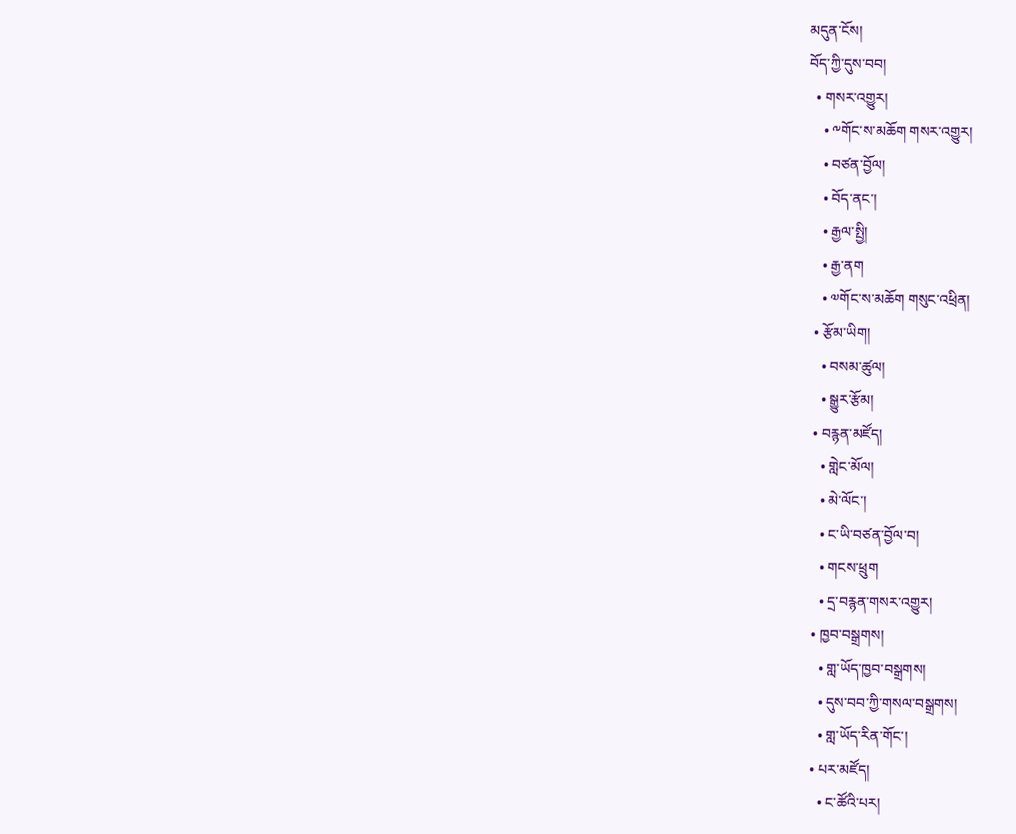མདུན་ངོས།
བོད་ཀྱི་དུས་བབ།
  • གསར་འགྱུར།
    • ༸གོང་ས་མཆོག གསར་འགྱུར།
    • བཙན་བྱོལ།
    • བོད་ནང་།
    • རྒྱལ་སྤྱི།
    • རྒྱ་ནག
    • ༧གོང་ས་མཆོག གསུང་འཕྲིན།
  • རྩོམ་ཡིག།
    • བསམ་ཚུལ།
    • སྒྱུར་རྩོམ།
  • བརྙན་མཛོད།
    • གླེང་མོལ།
    • མེ་ལོང་།
    • ང་ཡི་བཙན་བྱོལ་བ།
    • གངས་ཕྲུག
    • དྲ་བརྙན་གསར་འགྱུར།
  • ཁྱབ་བསྒྲགས།
    • གླ་ཡོད་ཁྱབ་བསྒྲགས།
    • དུས་བབ་ཀྱི་གསལ་བསྒྲགས།
    • གླ་ཡོད་རིན་གོང་།
  • པར་མཛོད།
    • ང་ཚོའི་པར།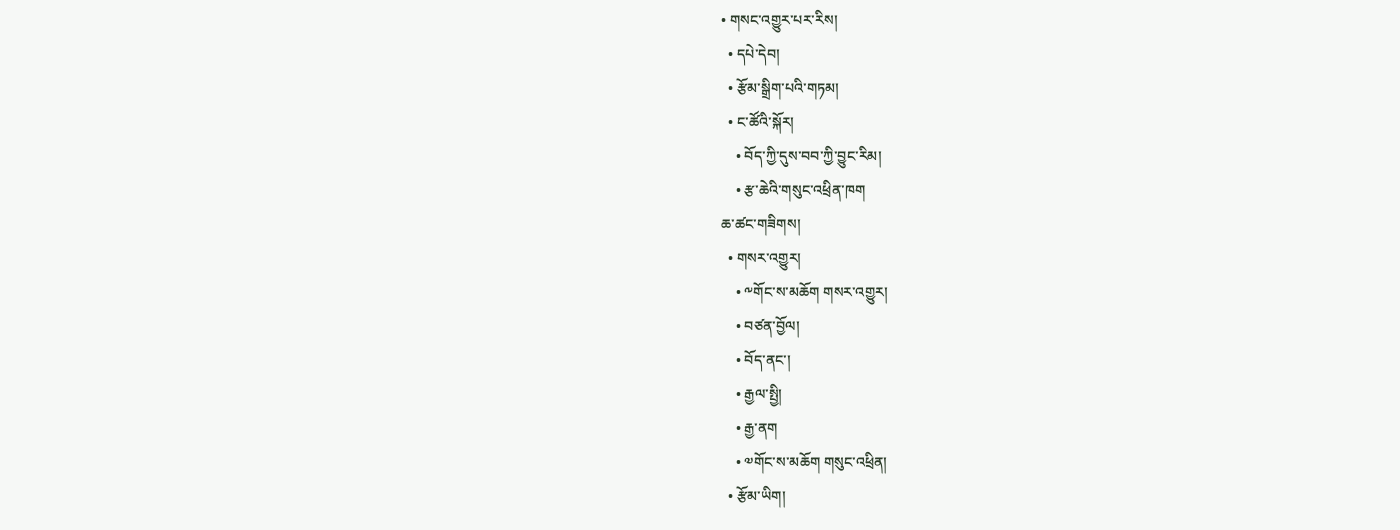• གསང་འགྱུར་པར་རིས།
  • དཔེ་དེབ།
  • རྩོམ་སྒྲིག་པའི་གཏམ།
  • ང་ཚོའི་སྐོར།
    • བོད་ཀྱི་དུས་བབ་ཀྱི་བྱུང་རིམ།
    • རྩ་ཆེའི་གསུང་འཕྲིན་ཁག
ཆ་ཚང་གཟིགས།
  • གསར་འགྱུར།
    • ༸གོང་ས་མཆོག གསར་འགྱུར།
    • བཙན་བྱོལ།
    • བོད་ནང་།
    • རྒྱལ་སྤྱི།
    • རྒྱ་ནག
    • ༧གོང་ས་མཆོག གསུང་འཕྲིན།
  • རྩོམ་ཡིག།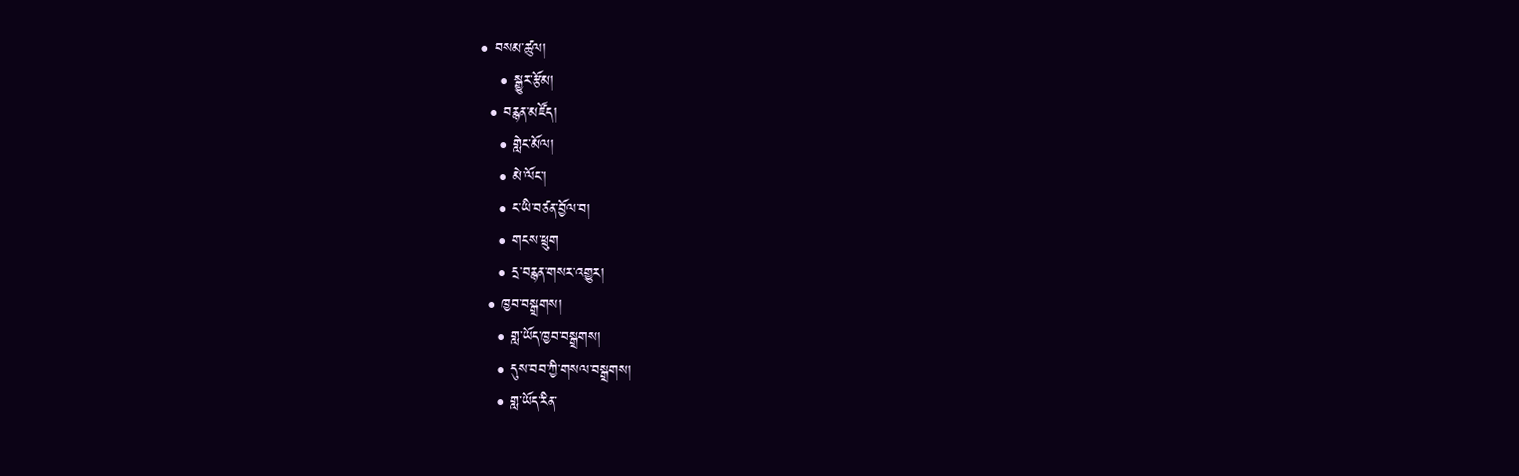• བསམ་ཚུལ།
    • སྒྱུར་རྩོམ།
  • བརྙན་མཛོད།
    • གླེང་མོལ།
    • མེ་ལོང་།
    • ང་ཡི་བཙན་བྱོལ་བ།
    • གངས་ཕྲུག
    • དྲ་བརྙན་གསར་འགྱུར།
  • ཁྱབ་བསྒྲགས།
    • གླ་ཡོད་ཁྱབ་བསྒྲགས།
    • དུས་བབ་ཀྱི་གསལ་བསྒྲགས།
    • གླ་ཡོད་རིན་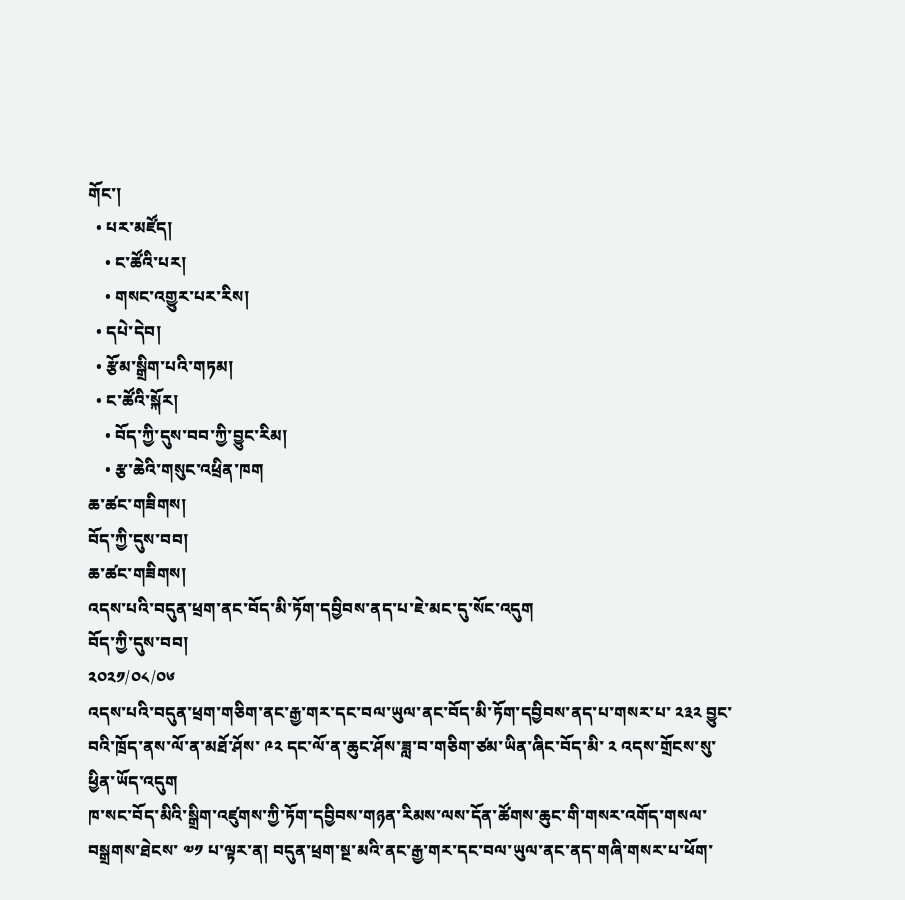གོང་།
  • པར་མཛོད།
    • ང་ཚོའི་པར།
    • གསང་འགྱུར་པར་རིས།
  • དཔེ་དེབ།
  • རྩོམ་སྒྲིག་པའི་གཏམ།
  • ང་ཚོའི་སྐོར།
    • བོད་ཀྱི་དུས་བབ་ཀྱི་བྱུང་རིམ།
    • རྩ་ཆེའི་གསུང་འཕྲིན་ཁག
ཆ་ཚང་གཟིགས།
བོད་ཀྱི་དུས་བབ།
ཆ་ཚང་གཟིགས།
འདས་པའི་བདུན་ཕྲག་ནང་བོད་མི་ཏོག་དབྱིབས་ནད་པ་ཇེ་མང་དུ་སོང་འདུག
བོད་ཀྱི་དུས་བབ།
༢༠༢༡/༠༨/༠༦
འདས་པའི་བདུན་ཕྲག་གཅིག་ནང་རྒྱ་གར་དང་བལ་ཡུལ་ནང་བོད་མི་ཏོག་དབྱིབས་ནད་པ་གསར་པ་ ༢༣༢ བྱུང་བའི་ཁྲོད་ནས་ལོ་ན་མཐོ་ཤོས་ ༩༢ དང་ལོ་ན་ཆུང་ཤོས་ཟླ་བ་གཅིག་ཙམ་ཡིན་ཞིང་བོད་མི་ ༢ འདས་གྲོངས་སུ་ཕྱིན་ཡོད་འདུག
ཁ་སང་བོད་མིའི་སྒྲིག་འཛུགས་ཀྱི་ཏོག་དབྱིབས་གཉན་རིམས་ལས་དོན་ཚོགས་ཆུང་གི་གསར་འགོད་གསལ་བསྒྲགས་ཐེངས་ ༧༡ པ་ལྟར་ན། བདུན་ཕྲག་སྔ་མའི་ནང་རྒྱ་གར་དང་བལ་ཡུལ་ནང་ནད་གཞི་གསར་པ་ཕོག་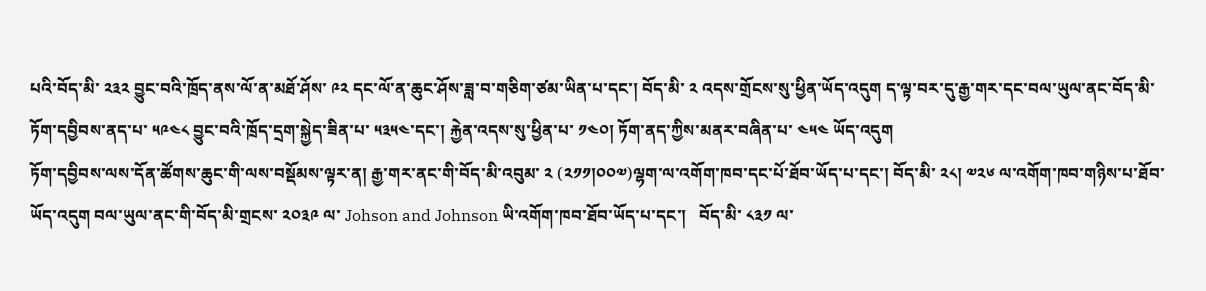པའི་བོད་མི་ ༢༣༢ བྱུང་བའི་ཁྲོད་ནས་ལོ་ན་མཐོ་ཤོས་ ༩༢ དང་ལོ་ན་ཆུང་ཤོས་ཟླ་བ་གཅིག་ཙམ་ཡིན་པ་དང་། བོད་མི་ ༢ འདས་གྲོངས་སུ་ཕྱིན་ཡོད་འདུག ད་ལྟ་བར་དུ་རྒྱ་གར་དང་བལ་ཡུལ་ནང་བོད་མི་ཏོག་དབྱིབས་ནད་པ་ ༥༩༤༨ བྱུང་བའི་ཁྲོད་དྲག་སྐྱེད་ཟིན་པ་ ༥༣༥༤་དང་། རྐྱེན་འདས་སུ་ཕྱིན་པ་ ༡༤༠། ཏོག་ནད་ཀྱིས་མནར་བཞིན་པ་ ༤༥༤ ཡོད་འདུག
ཏོག་དབྱིབས་ལས་དོན་ཚོགས་ཆུང་གི་ལས་བསྡོམས་ལྟར་ན། རྒྱ་གར་ནང་གི་བོད་མི་འབུམ་ ༢ (༢༡༡།༠༠༧)ལྷག་ལ་འགོག་ཁབ་དང་པོ་ཐོབ་ཡོད་པ་དང་། བོད་མི་ ༢༨། ༧༢༦ ལ་འགོག་ཁབ་གཉིས་པ་ཐོབ་ཡོད་འདུག བལ་ཡུལ་ནང་གི་བོད་མི་གྲངས་ ༢༠༣༩ ལ་ Johson and Johnson ཡི་འགོག་ཁབ་ཐོབ་ཡོད་པ་དང་།   བོད་མི་ ༨༣༡ ལ་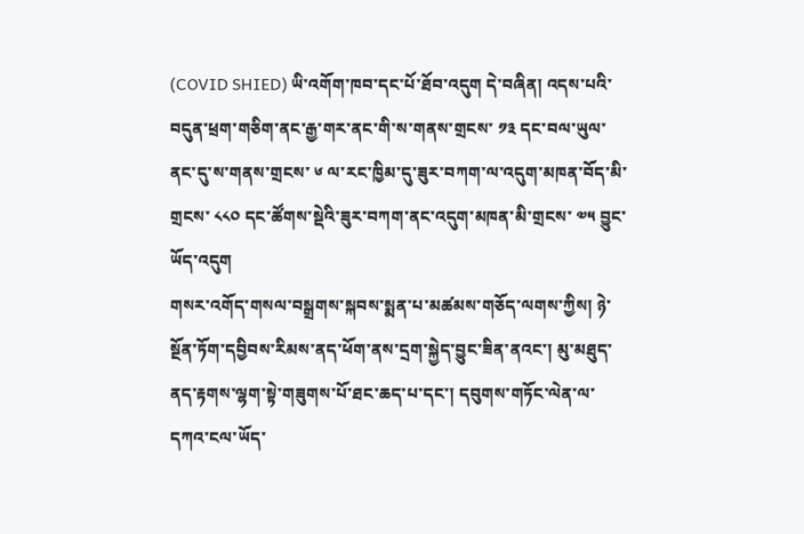(COVID SHIED) ཡི་འགོག་ཁབ་དང་པོ་ཐོབ་འདུག དེ་བཞིན། འདས་པའི་བདུན་ཕྲག་གཅིག་ནང་རྒྱ་གར་ནང་གི་ས་གནས་གྲངས་ ༡༣ དང་བལ་ཡུལ་ནང་དུ་ས་གནས་གྲངས་ ༦ ལ་རང་ཁྱིམ་དུ་ཟུར་བཀག་ལ་འདུག་མཁན་བོད་མི་གྲངས་ ༨༨༠ དང་ཚོགས་སྡེའི་ཟུར་བཀག་ནང་འདུག་མཁན་མི་གྲངས་ ༧༥ བྱུང་ཡོད་འདུག
གསར་འགོད་གསལ་བསྒྲགས་སྐབས་སྨན་པ་མཚམས་གཅོད་ལགས་ཀྱིས། ཉེ་སྔོན་ཏོག་དབྱིབས་རིམས་ནད་ཕོག་ནས་དྲག་སྐྱེད་བྱུང་ཟིན་ནའང་། མུ་མཐུད་ནད་རྟགས་ལྷག་སྟེ་གཟུགས་པོ་ཐང་ཆད་པ་དང་། དབུགས་གཏོང་ལེན་ལ་དཀའ་ངལ་ཡོད་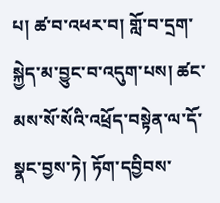པ། ཚ་བ་འཕར་བ། གློ་བ་དྲག་སྐྱེད་མ་བྱུང་བ་འདུག་པས། ཚང་མས་སོ་སོའི་འཕྲོད་བསྟེན་ལ་དོ་སྣང་བྱས་ཏེ། ཏོག་དབྱིབས་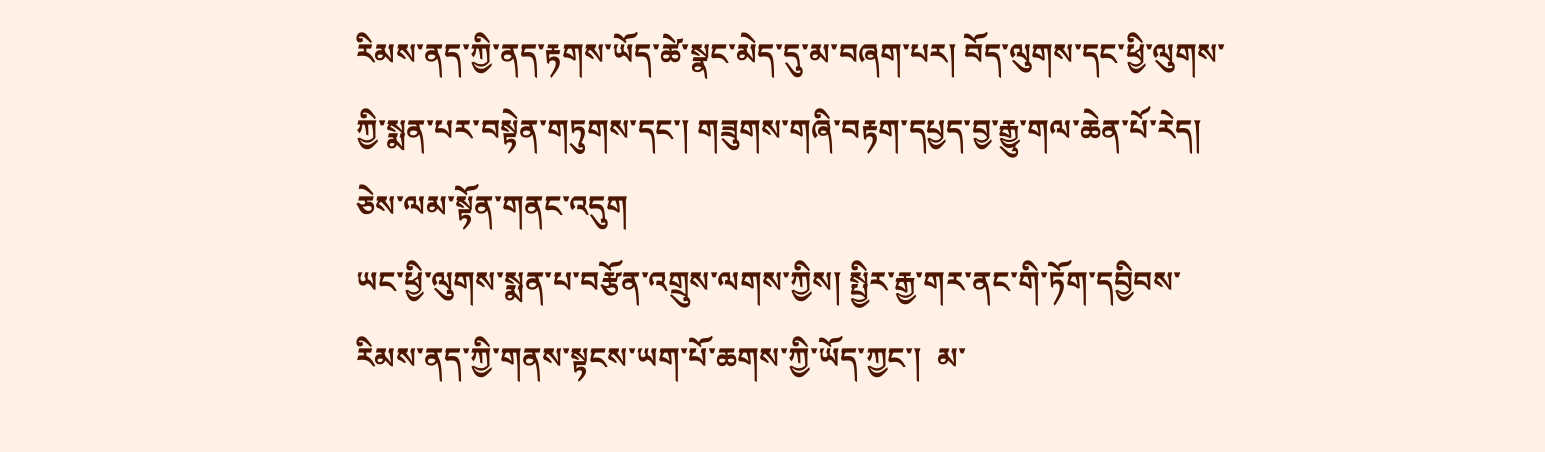རིམས་ནད་ཀྱི་ནད་རྟགས་ཡོད་ཚེ་སྣང་མེད་དུ་མ་བཞག་པར། བོད་ལུགས་དང་ཕྱི་ལུགས་ཀྱི་སྨན་པར་བསྟེན་གཏུགས་དང་། གཟུགས་གཞི་བརྟག་དཔྱད་བྱ་རྒྱུ་གལ་ཆེན་པོ་རེད། ཅེས་ལམ་སྟོན་གནང་འདུག
ཡང་ཕྱི་ལུགས་སྨན་པ་བརྩོན་འགྲུས་ལགས་ཀྱིས། སྤྱིར་རྒྱ་གར་ནང་གི་ཏོག་དབྱིབས་རིམས་ནད་ཀྱི་གནས་སྟངས་ཡག་པོ་ཆགས་ཀྱི་ཡོད་ཀྱང་།  མ་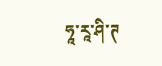ཧཱ་རཱ་ཤི་ཊ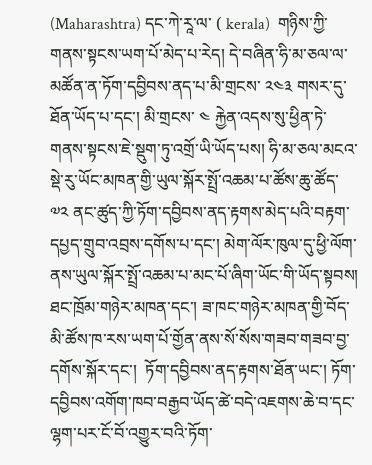(Maharashtra) དང་ཀེ་རཱ་ལ་ ( kerala)  གཉིས་ཀྱི་གནས་སྟངས་ཡག་པོ་མེད་པ་རེད། དེ་བཞིན་ཧི་མ་ཅལ་ལ་མཚོན་ན་ཏོག་དབྱིབས་ནད་པ་མི་གྲངས་ ༢༤༣ གསར་དུ་ཐོན་ཡོད་པ་དང་། མི་གྲངས་ ༤ རྐྱེན་འདས་སུ་ཕྱིན་ཏེ་གནས་སྟངས་ཇེ་སྡུག་ཏུ་འགྲོ་ཡི་ཡོད་པས། ཧི་མ་ཅལ་མངའ་སྡེ་རུ་ཡོང་མཁན་གྱི་ཡུལ་སྐོར་སྤྲོ་འཆམ་པ་ཚོས་ཆུ་ཚོད་ ༧༢ ནང་ཚུད་ཀྱི་ཏོག་དབྱིབས་ནད་རྟགས་མེད་པའི་བརྟག་དཔྱད་གྲུབ་འབྲས་དགོས་པ་དང་། མེག་ལོར་ཁུལ་དུ་ཕྱི་ལོག་ནས་ཡུལ་སྐོར་སྤྲོ་འཆམ་པ་མང་པོ་ཞིག་ཡོང་གི་ཡོད་སྟབས། ཐང་ཁྲོམ་གཉེར་མཁན་དང་། ཟ་ཁང་གཉེར་མཁན་གྱི་བོད་མི་ཚོས་ཁ་རས་ཡག་པོ་གྱོན་ནས་སོ་སོས་གཟབ་གཟབ་བྱ་དགོས་སྐོར་དང་།  ཏོག་དབྱིབས་ནད་རྟགས་ཐོན་ཡང་། ཏོག་དབྱིབས་འགོག་ཁབ་བརྒྱབ་ཡོད་ཚེ་བདེ་འཇགས་ཆེ་བ་དང་ལྷག་པར་ངོ་བོ་འགྱུར་བའི་ཏོག་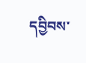དབྱིབས་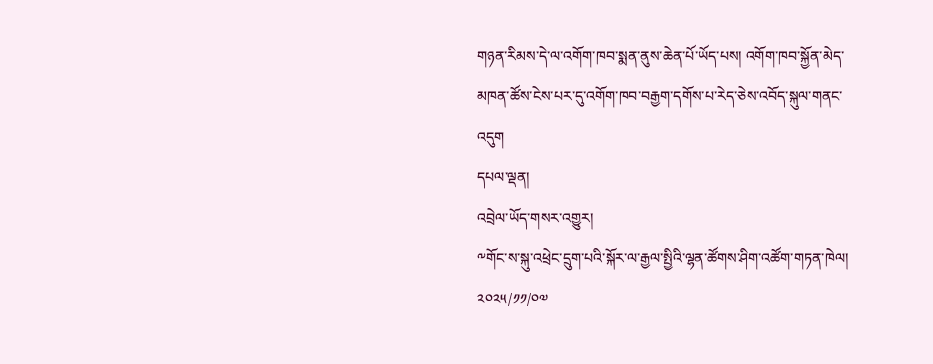གཉན་རིམས་དེ་ལ་འགོག་ཁབ་སྨན་ནུས་ཆེན་པོ་ཡོད་པས། འགོག་ཁབ་སྐྱོན་མེད་མཁན་ཚོས་ངེས་པར་དུ་འགོག་ཁབ་བརྒྱག་དགོས་པ་རེད་ཅེས་འབོད་སྐུལ་གནང་འདུག
དཔལ་ལྡན།
འབྲེལ་ཡོད་གསར་འགྱུར།
༸གོང་ས་སྐུ་འཕྲེང་དྲུག་པའི་སྐོར་ལ་རྒྱལ་སྤྱིའི་ལྷན་ཚོགས་ཤིག་འཚོག་གཏན་ཁེལ།
༢༠༢༥/༡༡/༠༧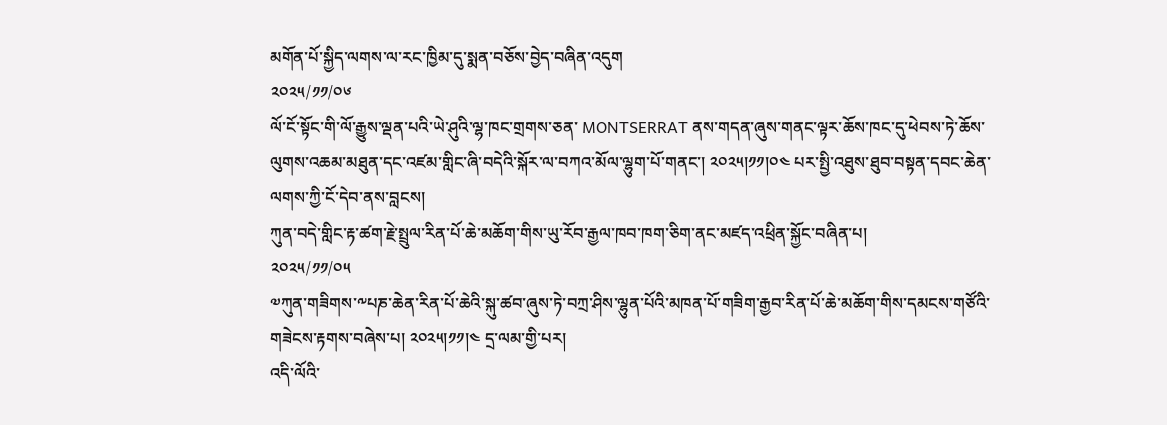མགོན་པོ་སྐྱིད་ལགས་ལ་རང་ཁྱིམ་དུ་སྨན་བཅོས་བྱེད་བཞིན་འདུག
༢༠༢༥/༡༡/༠༦
ལོ་ངོ་སྟོང་གི་ལོ་རྒྱུས་ལྡན་པའི་ཡེ་ཤུའི་ལྷ་ཁང་གྲགས་ཅན་ MONTSERRAT ནས་གདན་ཞུས་གནང་ལྟར་ཆོས་ཁང་དུ་ཕེབས་ཏེ་ཆོས་ལུགས་འཆམ་མཐུན་དང་འཛམ་གླིང་ཞི་བདེའི་སྐོར་ལ་བཀའ་མོལ་ལྷུག་པོ་གནང་། ༢༠༢༥།༡༡།༠༤ པར་སྤྱི་འཐུས་ཐུབ་བསྟན་དབང་ཆེན་ལགས་ཀྱི་ངོ་དེབ་ནས་བླངས།
ཀུན་བདེ་གླིང་རྟ་ཚག་རྗེ་སྤྲུལ་རིན་པོ་ཆེ་མཆོག་གིས་ཡུ་རོབ་རྒྱལ་ཁབ་ཁག་ཅིག་ནང་མཛད་འཕྲིན་སྐྱོང་བཞིན་པ།
༢༠༢༥/༡༡/༠༥
༧ཀུན་གཟིགས་༸པཎ་ཆེན་རིན་པོ་ཆེའི་སྐུ་ཚབ་ཞུས་ཏེ་བཀྲ་ཤིས་ལྷུན་པོའི་མཁན་པོ་གཟིག་རྒྱབ་རིན་པོ་ཆེ་མཆོག་གིས་དམངས་གཙོའི་གཟེངས་རྟགས་བཞེས་པ། ༢༠༢༥།༡༡།༤ དྲ་ལམ་གྱི་པར།
འདི་ལོའི་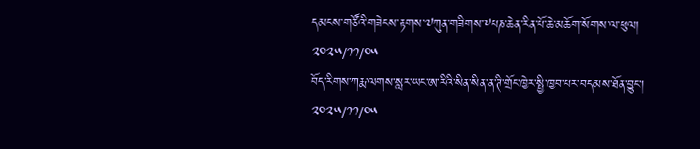དམངས་གཙོའི་གཟེངས་རྟགས་༧ཀུན་གཟིགས་༸པཎ་ཆེན་རིན་པོ་ཆེ་མཆོག་སོགས་ལ་ཕུལ།
༢༠༢༥/༡༡/༠༥
བོད་རིགས་ཀརྨ་ལགས་སླར་ཡང་ཨ་རིའི་སིན་སིན་ན་ཊི་གྲོང་ཁྱེར་སྤྱི་ཁྱབ་པར་བདམས་ཐོན་བྱུང་།
༢༠༢༥/༡༡/༠༥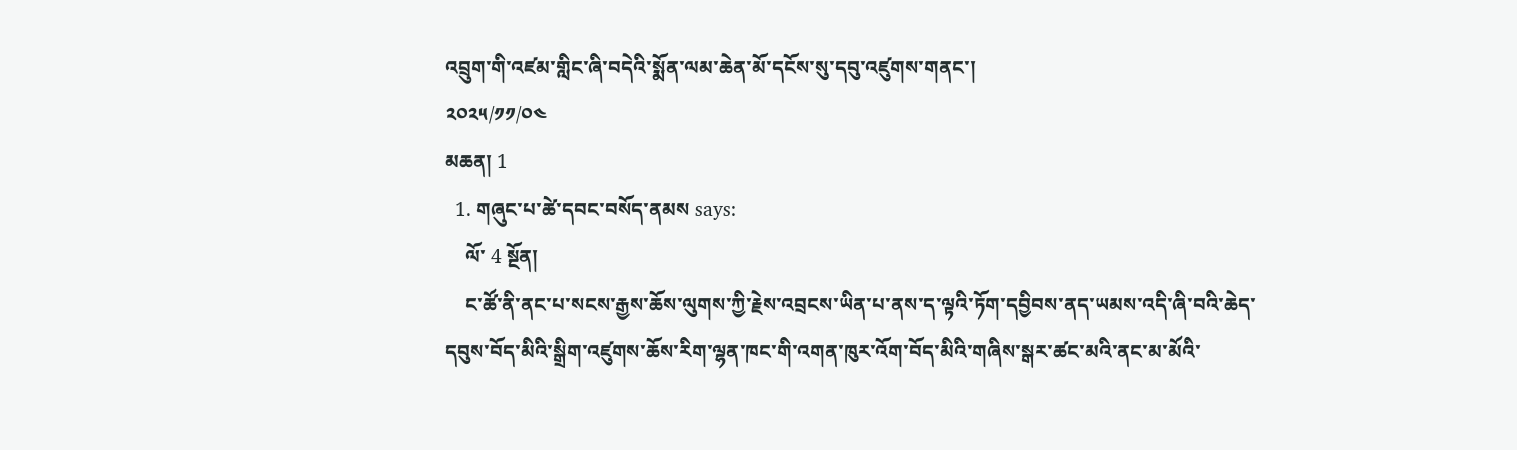འབྲུག་གི་འཛམ་གླིང་ཞི་བདེའི་སྨོན་ལམ་ཆེན་མོ་དངོས་སུ་དབུ་འཛུགས་གནང་།
༢༠༢༥/༡༡/༠༤
མཆན། 1
  1. གཞུང་པ་ཚེ་དབང་བསོད་ནམས says:
    ལོ་ 4 སྔོན།
    ང་ཚོ་ནི་ནང་པ་སངས་རྒྱས་ཆོས་ལུགས་ཀྱི་རྗེས་འབྲངས་ཡིན་པ་ནས་ད་ལྟའི་ཏོག་དབྱིབས་ནད་ཡམས་འདི་ཞི་བའི་ཆེད་དབུས་བོད་མིའི་སྒྲིག་འཛུགས་ཆོས་རིག་ལྷན་ཁང་གི་འགན་ཁུར་འོག་བོད་མིའི་གཞིས་སྒར་ཚང་མའི་ནང་མ་མོའི་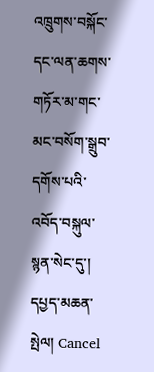འཁྲུགས་བསྐོང་དང་ལན་ཆགས་གཏོར་མ་གང་མང་བསོག་སྒྲུབ་དགོས་པའི་འབོད་བསྐུལ་སྙན་སེང་དུ་།
དཔྱད་མཆན་སྤེལ། Cancel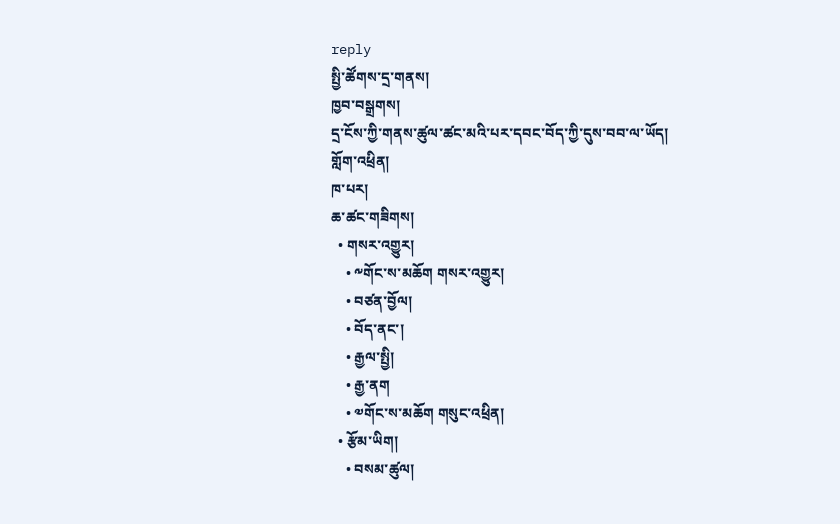reply
སྤྱི་ཚོགས་དྲ་གནས།
ཁྱབ་བསྒྲགས།
དྲ་ངོས་ཀྱི་གནས་ཚུལ་ཚང་མའི་པར་དབང་བོད་ཀྱི་དུས་བབ་ལ་ཡོད།
གློག་འཕྲིན།
ཁ་པར།
ཆ་ཚང་གཟིགས།
  • གསར་འགྱུར།
    • ༸གོང་ས་མཆོག གསར་འགྱུར།
    • བཙན་བྱོལ།
    • བོད་ནང་།
    • རྒྱལ་སྤྱི།
    • རྒྱ་ནག
    • ༧གོང་ས་མཆོག གསུང་འཕྲིན།
  • རྩོམ་ཡིག།
    • བསམ་ཚུལ།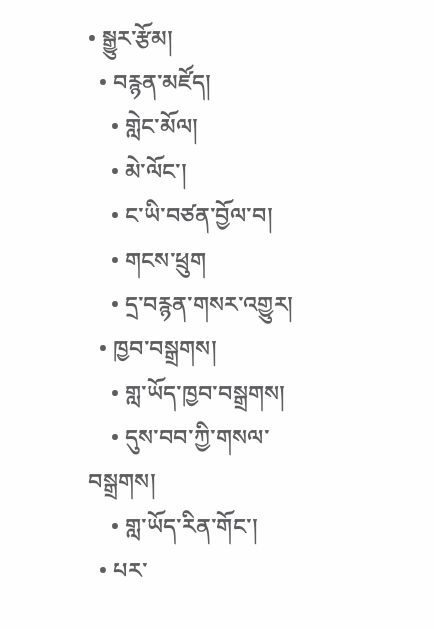• སྒྱུར་རྩོམ།
  • བརྙན་མཛོད།
    • གླེང་མོལ།
    • མེ་ལོང་།
    • ང་ཡི་བཙན་བྱོལ་བ།
    • གངས་ཕྲུག
    • དྲ་བརྙན་གསར་འགྱུར།
  • ཁྱབ་བསྒྲགས།
    • གླ་ཡོད་ཁྱབ་བསྒྲགས།
    • དུས་བབ་ཀྱི་གསལ་བསྒྲགས།
    • གླ་ཡོད་རིན་གོང་།
  • པར་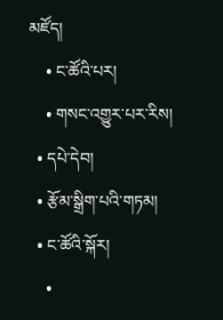མཛོད།
    • ང་ཚོའི་པར།
    • གསང་འགྱུར་པར་རིས།
  • དཔེ་དེབ།
  • རྩོམ་སྒྲིག་པའི་གཏམ།
  • ང་ཚོའི་སྐོར།
    •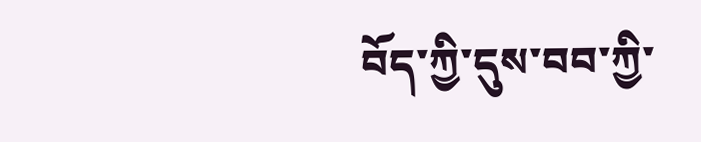བོད་ཀྱི་དུས་བབ་ཀྱི་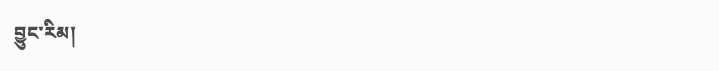བྱུང་རིམ།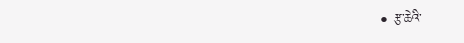• རྩ་ཆེའི་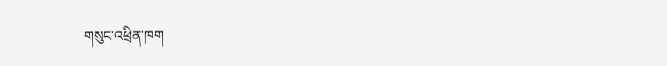གསུང་འཕྲིན་ཁག